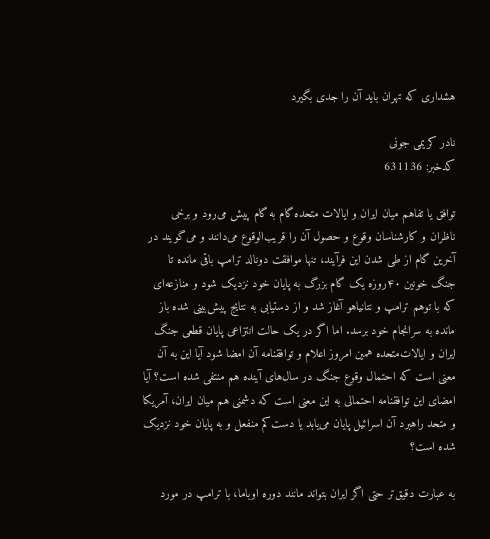هشداری که تهران باید آن را جدی بگیرد

نادر کریمی جونی
کدخبر: 631136

توافق یا تفاهم میان ایران و ایالات متحده گام به گام پیش می‌رود و برخی ناظران و کارشناسان وقوع و حصول آن را قریب‌الوقوع می‌دانند و می‌گویند در آخرین گام از طی شدن این فرآیند، تنها موافقت دونالد ترامپ باقی مانده تا جنگ خونین ۴۰روزه یک گام بزرگ به پایان خود نزدیک شود و منازعه‌ای که با توهم ترامپ و نتانیاهو آغاز شد و از دستیابی به نتایج پیش‌بینی شده باز مانده به سرانجام خود برسد. اما اگر در یک حالت انتزاعی پایان قطعی جنگ ایران و ایالات‌متحده همین امروز اعلام و توافقنامه آن امضا شود آیا این به آن معنی است که احتمال وقوع جنگ در سال‌های آینده هم منتفی شده است؟ آیا امضای این توافقنامه احتمالی به این معنی است که دشمنی هم میان ایران، آمریکا و متحد راهبرد آن اسرائیل پایان می‌یابد یا دست‌کم منفعل و به پایان خود نزدیک شده است؟

به عبارت دقیق‌تر حتی اگر ایران بتواند مانند دوره اوباما، با ترامپ در مورد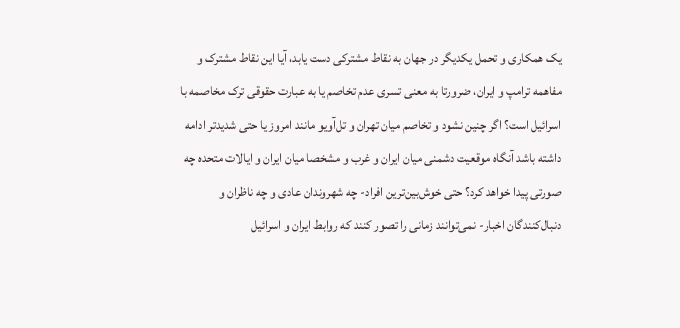یک همکاری و تحمل یکدیگر در جهان به نقاط مشترکی دست یابد، آیا این نقاط مشترک و مفاهمه ترامپ و ایران، ضرورتا به معنی تسری عدم تخاصم یا به عبارت حقوقی ترک مخاصمه با اسرائیل است؟ اگر چنین نشود و تخاصم میان تهران و تل‌آویو مانند امروز یا حتی شدیدتر ادامه داشته باشد آنگاه موقعیت دشمنی میان ایران و غرب و مشخصا میان ایران و ایالات متحده چه صورتی پیدا خواهد کرد؟ حتی خوش‌بین‌ترین افراد- چه شهروندان عادی و چه ناظران و دنبال‌کنندگان اخبار- نمی‌توانند زمانی را تصور کنند که روابط ایران و اسرائیل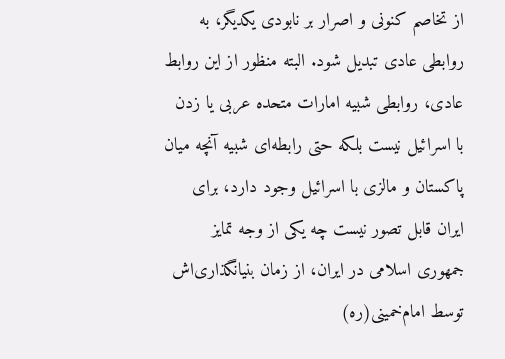از تخاصم کنونی و اصرار بر نابودی یکدیگر، به روابطی عادی تبدیل شود. البته منظور از این روابط عادی، روابطی شبیه امارات متحده عربی یا زدن با اسرائیل نیست بلکه حتی رابطه‌ای شبیه آنچه میان پاکستان و مالزی با اسرائیل وجود دارد، برای ایران قابل تصور نیست چه یکی از وجه تمایز جمهوری اسلامی در ایران، از زمان بنیانگذاری‌اش توسط امام‌خمینی(ره)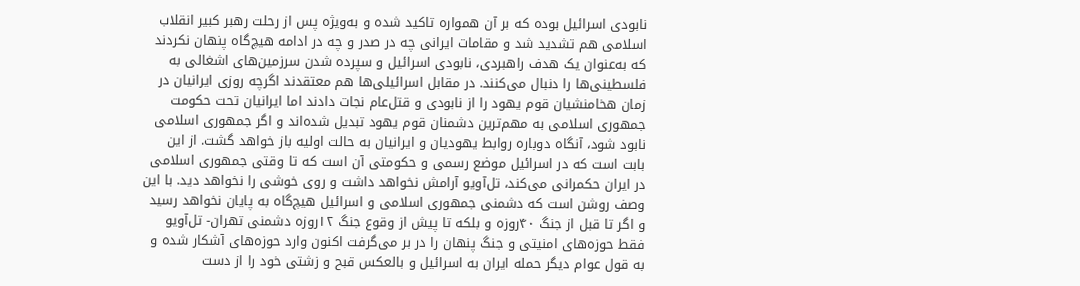نابودی اسرائیل بوده که بر آن همواره تاکید شده و به‌ویژه پس از رحلت رهبر کبیر انقلاب اسلامی هم تشدید شد و مقامات ایرانی چه در صدر و چه در ادامه هیچ‌گاه پنهان نکردند که به‌عنوان یک هدف راهبردی، نابودی اسرائیل و سپرده شدن سرزمین‌های اشغالی به فلسطینی‌ها را دنبال می‌کنند. در مقابل اسرائیلی‌ها هم معتقدند اگرچه روزی ایرانیان در زمان هخامنشیان قوم یهود را از نابودی و قتل‌عام نجات دادند اما ایرانیان تحت حکومت جمهوری اسلامی به مهم‌ترین دشمنان قوم یهود تبدیل شده‌اند و اگر جمهوری اسلامی نابود شود، آنگاه دوباره روابط یهودیان و ایرانیان به حالت اولیه باز خواهد گشت. از این بابت است که در اسرائیل موضع رسمی و حکومتی آن است که تا وقتی جمهوری اسلامی در ایران حکمرانی می‌کند، تل‌آویو آرامش نخواهد داشت و روی خوشی را نخواهد دید. با این وصف روشن است که دشمنی جمهوری اسلامی و اسرائیل هیچ‌گاه به پایان نخواهد رسید و اگر تا قبل از جنگ ۴۰روزه و بلکه تا پیش از وقوع جنگ ۱۲روزه دشمنی تهران- تل‌آویو فقط حوزه‌های امنیتی و جنگ پنهان را در بر می‌گرفت اکنون وارد حوزه‌های آشکار شده و به قول عوام دیگر حمله ایران به اسرائیل و بالعکس قبح و زشتی خود را از دست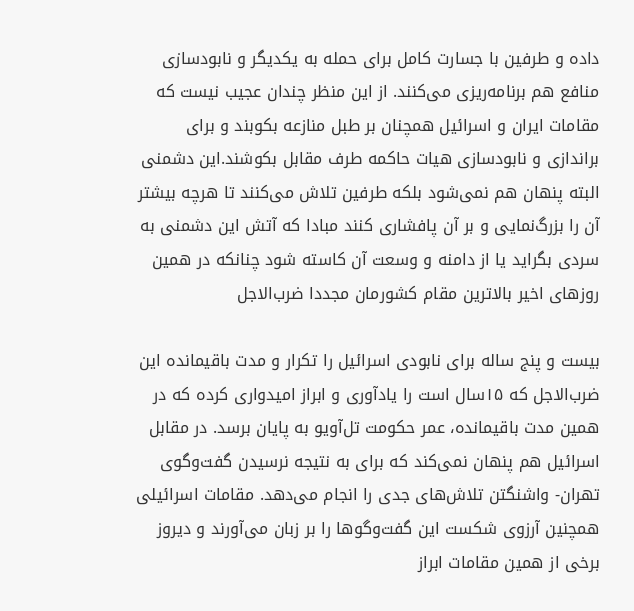داده و طرفین با جسارت کامل برای حمله به یکدیگر و نابودسازی منافع هم برنامه‌ریزی می‌کنند. از این منظر چندان عجیب نیست که مقامات ایران و اسرائیل همچنان بر طبل منازعه بکوبند و برای براندازی و نابودسازی هیات حاکمه طرف مقابل بکوشند.این دشمنی البته پنهان هم نمی‌شود بلکه طرفین تلاش می‌کنند تا هرچه بیشتر آن را بزرگ‌‌نمایی و بر آن پافشاری کنند مبادا که آتش این دشمنی به سردی بگراید یا از دامنه و وسعت آن کاسته شود چنانکه در همین روزهای اخیر بالاترین مقام کشورمان مجددا ضرب‌الاجل

بیست و پنج ساله برای نابودی اسرائیل را تکرار و مدت باقیمانده این ضرب‌‌الاجل که ۱۵سال است را یادآوری و ابراز امیدواری کرده که در همین مدت باقیمانده، عمر حکومت تل‌آویو به پایان برسد. در مقابل اسرائیل هم پنهان نمی‌کند که برای به نتیجه نرسیدن گفت‌وگوی تهران- واشنگتن تلاش‌های جدی را انجام می‌دهد. مقامات اسرائیلی همچنین آرزوی شکست این گفت‌وگوها را بر زبان می‌آورند و دیروز برخی از همین مقامات ابراز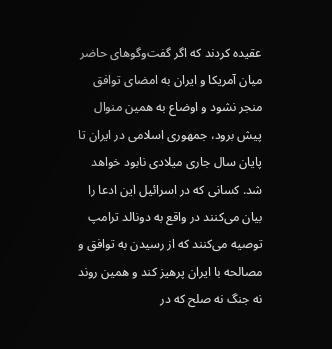عقیده کردند که اگر گفت‌وگوهای حاضر میان آمریکا و ایران به امضای توافق منجر نشود و اوضاع به همین منوال پیش برود، جمهوری اسلامی در ایران تا پایان سال جاری میلادی نابود خواهد شد. کسانی که در اسرائیل این ادعا را بیان می‌کنند در واقع به دونالد ترامپ توصیه می‌کنند که از رسیدن به توافق و مصالحه با ایران پرهیز کند و همین روند نه جنگ نه صلح که در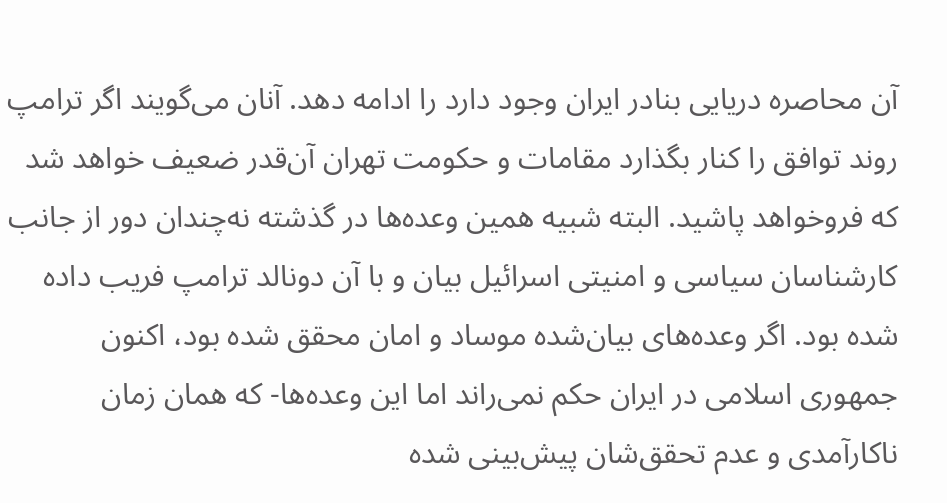آن محاصره دریایی بنادر ایران وجود دارد را ادامه دهد. آنان می‌گویند اگر ترامپ روند توافق را کنار بگذارد مقامات و حکومت تهران آن‌قدر ضعیف خواهد شد که فروخواهد پاشید. البته شبیه همین وعده‌ها در گذشته نه‌چندان دور از جانب کارشناسان سیاسی و امنیتی اسرائیل بیان و با آن دونالد ترامپ فریب داده شده بود. اگر وعده‌های بیان‌شده موساد و امان محقق شده بود، اکنون جمهوری اسلامی در ایران حکم نمی‌راند اما این وعده‌ها- که همان زمان ناکارآمدی و عدم تحقق‌شان پیش‌بینی شده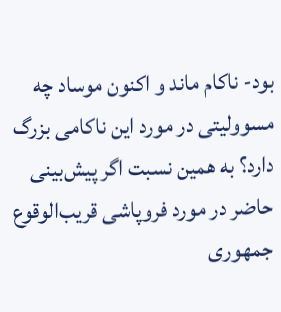بود- ناکام ماند و اکنون موساد چه مسوولیتی در مورد این ناکامی بزرگ دارد؟ به همین نسبت اگر پیش‌بینی حاضر در مورد فروپاشی قریب‌الوقوع جمهوری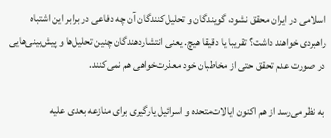اسلامی در ایران محقق نشود، گویندگان و تحلیل‌کنندگان آن چه دفاعی در برابر این اشتباه راهبردی خواهند داشت؟ تقریبا یا دقیقا هیچ. یعنی انتشاردهندگان چنین تحلیل‌ها و پیش‌بینی‌هایی در صورت عدم تحقق حتی از مخاطبان خود معذرت‌خواهی هم نمی‌کنند.

به نظر می‌رسد از هم اکنون ایالات‌متحده و اسرائیل یارگیری برای منازعه بعدی علیه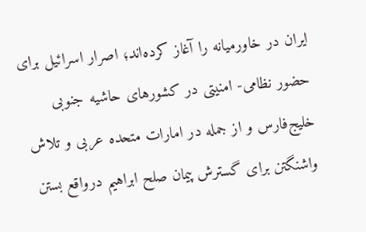ایران در خاورمیانه را آغاز کرده‌اند؛ اصرار اسرائیل برای حضور نظامی- امنیتی در کشورهای حاشیه جنوبی خلیج‌فارس و از جمله در امارات متحده عربی و تلاش واشنگتن برای گسترش پیمان صلح ابراهیم درواقع بستن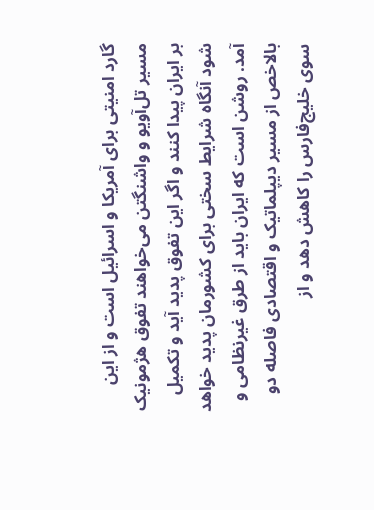گارد امنیتی برای آمریکا و اسرائیل است و از این مسیر تل‌آویو و واشنگتن می‌خواهند تفوق هژمونیک بر ایران پیدا کنند و اگر این تفوق پدید آید و تکمیل شود آنگاه شرایط سختی برای کشورمان پدید خواهد آمد. روشن است که ایران ‌باید از طرق غیرنظامی و بالاخص از مسیر دیپلماتیک و اقتصادی فاصله دو سوی خلیج‌فارس را کاهش دهد و از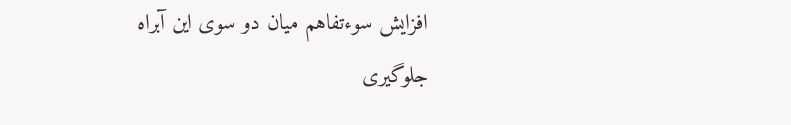افزایش سوءتفاهم میان دو سوی این آبراه جلوگیری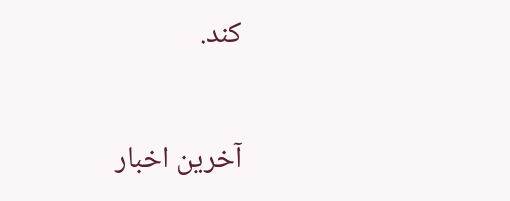کند.

آخرین اخبار